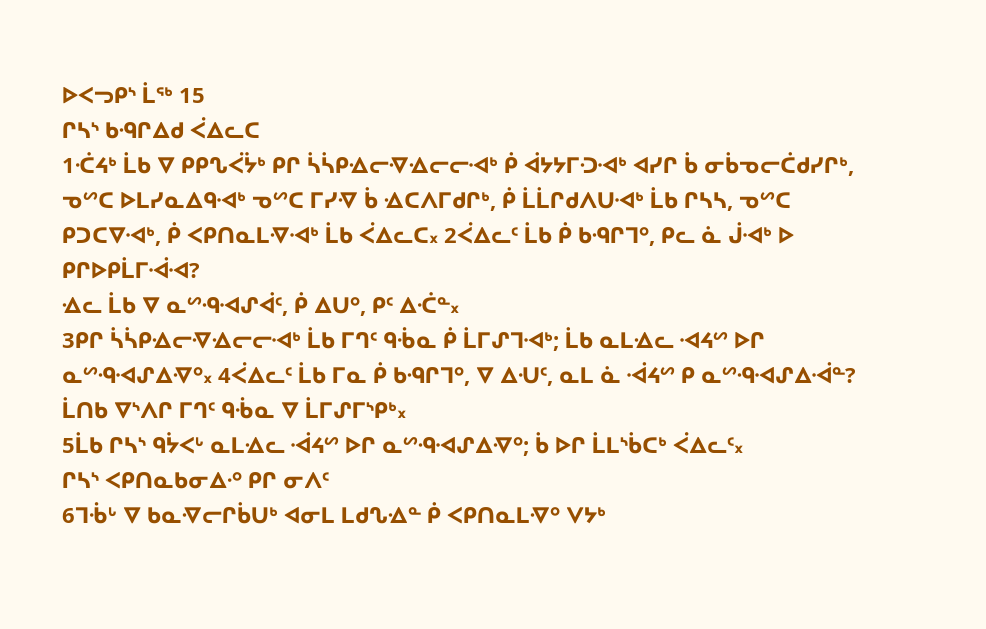ᐅᐸᓓᑭᔅ ᒫᕐᒃ 15
ᒋᓴᔅ ᑲᑴᒋᐃᑯ ᐹᐃᓚᑕ
1ᑣᔦᒃ ᒫᑲ ᐁ ᑭᑭᔐᐹᔮᒃ ᑭᒋ ᓵᓵᑭᐎᓕᐌᐎᓕᓕᐗᒃ ᑮ ᐋᔭᔭᒥᑝᐗᒃ ᐊᓯᒋ ᑳ ᓂᑳᓀᓕᑖᑯᓯᒋᒃ, ᓀᔥᑕ ᐅᒪᓯᓇᐃᑫᐗᒃ ᓀᔥᑕ ᒥᓯᐌ ᑳ ᐎᑕᐱᒥᑯᒋᒃ, ᑮ ᒫᒫᒋᑯᐱᑌᐗᒃ ᒫᑲ ᒋᓴᓴ, ᓀᔥᑕ ᑭᑐᑕᐁᐗᒃ, ᑮ ᐸᑭᑎᓇᒪᐌᐗᒃ ᒫᑲ ᐹᐃᓚᑕ᙮ 2ᐹᐃᓚᑦ ᒫᑲ ᑮ ᑲᑴᒋᒣᐤ, ᑭᓚ ᓈ ᒎᐗᒃ ᐅ ᑭᒋᐅᑭᒫᒥᐙᐗ?
ᐎᓚ ᒫᑲ ᐁ ᓇᔥᑴᐗᔑᐋᑦ, ᑮ ᐃᑌᐤ, ᑭᑦ ᐃᑣᓐ᙮
3ᑭᒋ ᓵᓵᑭᐎᓕᐌᐎᓕᓕᐗᒃ ᒫᑲ ᒥᒉᑦ ᑫᒀᓇ ᑮ ᒫᒥᔑᒣᐗᒃ; ᒫᑲ ᓇᒪᐎᓚ ᐗᔦᔥ ᐅᒋ ᓇᔥᑴᐗᔑᐃᐌᐤ᙮ 4ᐹᐃᓚᑦ ᒫᑲ ᒥᓇ ᑮ ᑲᑴᒋᒣᐤ, ᐁ ᐃᑗᑦ, ᓇᒪ ᓈ ᐙᔦᔥ ᑭ ᓇᔥᑴᐗᔑᐃᐙᓐ? ᒫᑎᑲ ᐁᔅᐱᒋ ᒥᒉᑦ ᑫᒀᓇ ᐁ ᒫᒥᔑᒥᔅᑭᒃ᙮
5ᒫᑲ ᒋᓴᔅ ᑫᔮᐸᒡ ᓇᒪᐎᓚ ᐙᔦᔥ ᐅᒋ ᓇᔥᑴᐗᔑᐃᐌᐤ; ᑳ ᐅᒋ ᒫᒪᔅᑳᑕᒃ ᐹᐃᓚᑦ᙮
ᒋᓴᔅ ᐸᑭᑎᓇᑲᓂᐃᐧᐤ ᑭᒋ ᓂᐱᑦ
6ᒣᒀᒡ ᐁ ᑲᓇᐌᓕᒋᑳᑌᒃ ᐊᓂᒪ ᒪᑯᔐᐎᓐ ᑮ ᐸᑭᑎᓇᒪᐌᐤ ᐯᔭᒃ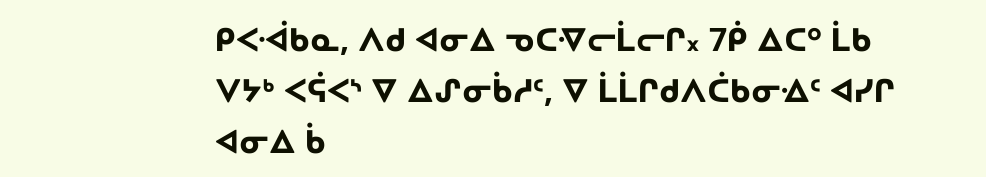ᑭᐸᐙᑲᓇ, ᐱᑯ ᐊᓂᐃ ᓀᑕᐌᓕᒫᓕᒋ᙮ 7ᑮ ᐃᑕᐤ ᒫᑲ ᐯᔭᒃ ᐸᕌᐸᔅ ᐁ ᐃᔑᓂᑳᓱᑦ, ᐁ ᒫᒫᒋᑯᐱᑖᑲᓂᐎᑦ ᐊᓯᒋ ᐊᓂᐃ ᑳ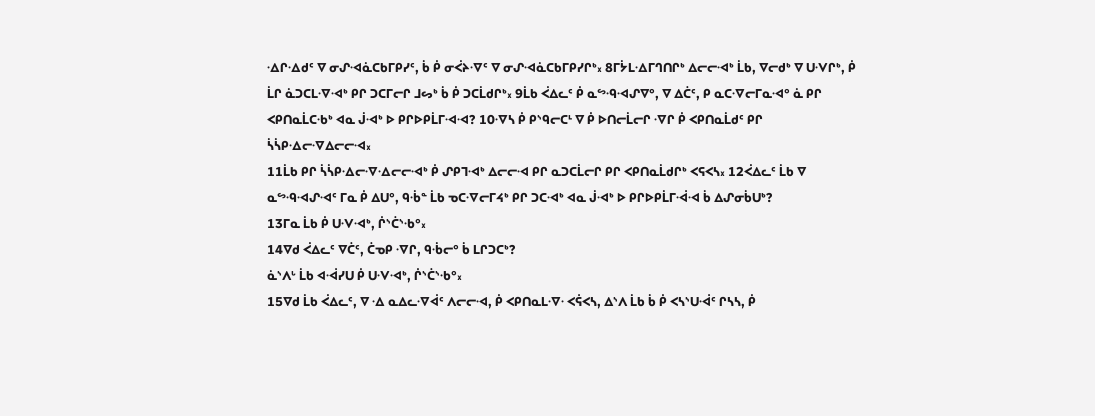ᐎᒋᐎᑯᑦ ᐁ ᓂᔑᐗᓈᑕᑲᒥᑭᓯᑦ, ᑳ ᑮ ᓂᐹᔨᐌᑦ ᐁ ᓂᔑᐗᓈᑕᑲᒥᑭᓯᒋᒃ᙮ 8ᒥᔮᒪᐎᒥᒉᑎᒋᒃ ᐃᓕᓕᐗᒃ ᒫᑲ, ᐁᓕᑯᒃ ᐁ ᑌᐺᒋᒃ, ᑮ ᒫᒋ ᓈᑐᑕᒪᐌᐗᒃ ᑭᒋ ᑐᑕᒥᓕᒋ ᒧᔕᒃ ᑳ ᑮ ᑐᑕᒫᑯᒋᒃ᙮ 9ᒫᑲ ᐹᐃᓚᑦ ᑮ ᓇᔥᑴᐗᔑᐁᐤ, ᐁ ᐃᑖᑦ, ᑭ ᓇᑕᐌᓕᒥᓇᐗᐤ ᓈ ᑭᒋ ᐸᑭᑎᓇᒫᑕᑾᒃ ᐊᓇ ᒎᐗᒃ ᐅ ᑭᒋᐅᑭᒫᒥᐗᐗ? 10ᐌᓴ ᑮ ᑭᔅᑫᓕᑕᒻ ᐁ ᑮ ᐅᑎᓕᒫᓕᒋ ᐌᒋ ᑮ ᐸᑭᑎᓇᒫᑯᑦ ᑭᒋ ᓵᓵᑭᐎᓕᐌᐃᓕᓕᐗ᙮
11ᒫᑲ ᑭᒋ ᓵᓵᑭᐎᓕᐌᐎᓕᓕᐗᒃ ᑮ ᔑᑭᒣᐗᒃ ᐃᓕᓕᐗ ᑭᒋ ᓇᑐᑕᒫᓕᒋ ᑭᒋ ᐸᑭᑎᓇᒫᑯᒋᒃ ᐸᕋᐸᓴ᙮ 12ᐹᐃᓚᑦ ᒫᑲ ᐁ ᓇᔥᑴᐗᔑᐗᑦ ᒥᓇ ᑮ ᐃᑌᐤ, ᑫᒀᓐ ᒫᑲ ᓀᑕᐌᓕᒥᔦᒃ ᑭᒋ ᑐᑕᐗᒃ ᐊᓇ ᒎᐗᒃ ᐅ ᑭᒋᐅᑭᒫᒥᐙᐗ ᑳ ᐃᔑᓂᑳᑌᒃ?
13ᒥᓇ ᒫᑲ ᑮ ᑌᐺᐗᒃ, ᒌᔅᑖᔅᑾᐤ᙮
14ᐁᑯ ᐹᐃᓚᑦ ᐁᑖᑦ, ᑖᓀᑭ ᐌᒋ, ᑫᒀᓕᐤ ᑳ ᒪᒋᑐᑕᒃ?
ᓈᔅᐱᒡ ᒫᑲ ᐊᐙᓯᑌ ᑮ ᑌᐺᐗᒃ, ᒌᔅᑖᔅᑾᐤ᙮
15ᐁᑯ ᒫᑲ ᐹᐃᓚᑦ, ᐁ ᐎ ᓇᐃᓚᐌᐋᑦ ᐱᓕᓕᐗ, ᑮ ᐸᑭᑎᓇᒪᐌᐧ ᐸᕌᐸᓴ, ᐃᔅᐱ ᒫᑲ ᑳ ᑮ ᐸᓴᔅᑌᐙᑦ ᒋᓴᓴ, ᑮ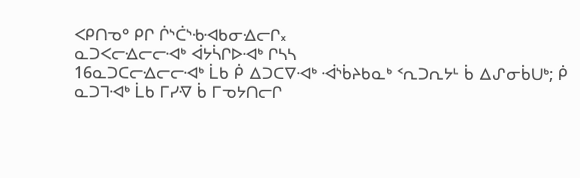ᐸᑭᑎᓀᐤ ᑭᒋ ᒌᔅᑖᔅᑾᐗᑲᓂᐎᓕᒋ᙮
ᓇᑐᐸᓕᐎᓕᓕᐗᒃ ᐋᔭᓵᒋᐅᐗᒃ ᒋᓴᓴ
16ᓇᑐᑕᓕᐎᓕᓕᐗᒃ ᒫᑲ ᑮ ᐃᑐᑕᐁᐗᒃ ᐙᔅᑳᔨᑲᓇᒃ ᑉᕆᑐᕆᔭᒻ ᑳ ᐃᔑᓂᑳᑌᒃ; ᑮ ᓇᑐᒣᐗᒃ ᒫᑲ ᒥᓯᐌ ᑳ ᒥᓀᔭᑎᓕᒋ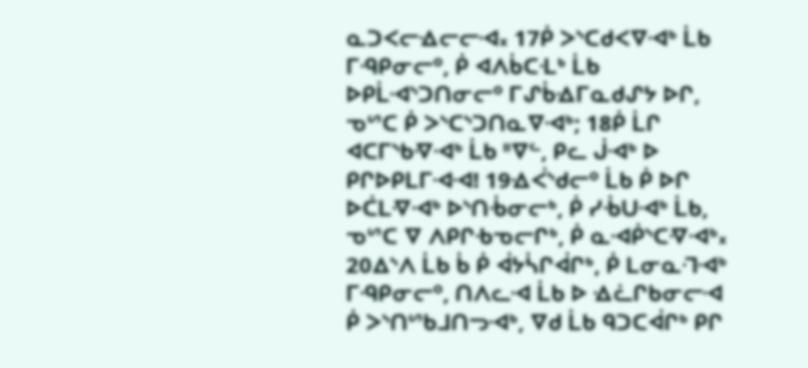ᓇᑐᐸᓕᐎᓕᓕᐗ᙮ 17ᑮ ᐳᔅᑕᑯᐸᐁᐗᒃ ᒫᑲ ᒥᑴᑭᓂᓕᐤ, ᑮ ᐊᐱᑳᑕᒶᒃ ᒫᑲ ᐅᑭᒫᐗᔅᑐᑎᓂᓕᐤ ᒥᔑᑳᐎᒥᓇᑯᔑᔭ ᐅᒋ, ᓀᔥᑕ ᑮ ᐳᔅᑕᔅᑐᑎᓇᐁᐗᒃ; 18ᑮ ᒫᒋ ᐊᑕᒥᔅᑲᐌᐗᒃ ᒫᑲ ᐦᐁᓪ, ᑭᓚ ᒎᐗᒃ ᐅ ᑭᒋᐅᑭᒪᒥᐗᐗ! 19ᐎᐹᔅᑯᓕᐤ ᒫᑲ ᑮ ᐅᒋ ᐅᑖᒪᐌᐗᒃ ᐅᔅᑎᒀᓂᓕᒃ, ᑮ ᓯᒀᑌᐗᒃ ᒫᑲ, ᓀᔥᑕ ᐁ ᐱᑭᒋᑾᓀᓕᒋᒃ, ᑮ ᓇᐗᑮᔅᑕᐌᐗᒃ᙮ 20ᐃᔅᐱ ᒫᑲ ᑳ ᑮ ᐋᔭᓵᒋᐋᒋᒃ, ᑮ ᒪᓂᓇᒬᐗᒃ ᒥᑴᑭᓂᓕᐤ, ᑎᐱᓚᐗ ᒫᑲ ᐅ ᐎᓛᒋᑲᓂᓕᐗ ᑮ ᐳᔅᑎᔥᑲᒧᑎᓓᐗᒃ, ᐁᑯ ᒫᑲ ᑫᑐᑕᐋᒋᒃ ᑭᒋ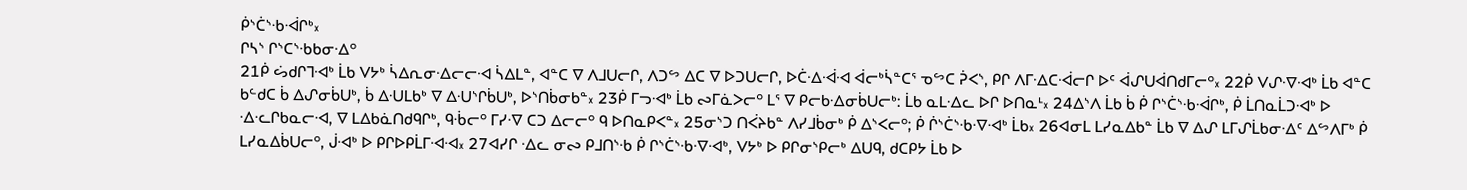ᑮᔅᑖᔅᑾᐙᒋᒃ᙮
ᒋᓴᔅ ᒋᔅᑕᔅᑾᑲᓂᐎᐤ
21ᑮ ᔖᑯᒋᒣᐗᒃ ᒫᑲ ᐯᔭᒃ ᓵᐃᕆᓂᐎᓕᓕᐗ ᓵᐃᒪᓐ, ᐊᓐᑕ ᐁ ᐱᒧᑌᓕᒋ, ᐱᑐᔥ ᐃᑕ ᐁ ᐅᑐᑌᓕᒋ, ᐅᑖᐎᐙᐗ ᐋᓕᒃᓵᓐᑕᕐ ᓀᔥᑕ ᕉᐸᔅ, ᑭᒋ ᐱᒥᐎᑕᐙᓕᒋ ᐅᑦ ᐋᔑᑌᐋᑎᑯᒥᓕᐤ᙮ 22ᑮ ᐯᔑᐌᐗᒃ ᒫᑲ ᐊᓐᑕ ᑲᓪᑯᑕ ᑳ ᐃᔑᓂᑳᑌᒃ, ᑳ ᐃᑗᒪᑲᒃ ᐁ ᐃᑗᔅᒋᑳᑌᒃ, ᐅᔅᑎᑳᓂᑲᓐ᙮ 23ᑮ ᒥᓓᐗᒃ ᒫᑲ ᔓᒥᓈᐳᓕᐤ ᒪᕐ ᐁ ᑭᓕᑲᐎᓂᑳᑌᓕᒃ: ᒫᑲ ᓇᒪᐎᓚ ᐅᒋ ᐅᑎᓇᒻ᙮ 24ᐃᔅᐱ ᒫᑲ ᑳ ᑮ ᒋᔅᑖᔅᑾᐙᒋᒃ, ᑮ ᒫᑎᓇᒫᑐᐗᒃ ᐅ ᐎᓦᒋᑲᓇᓕᐗ, ᐁ ᒪᐃᑲᓈᑎᑯᑫᒋᒃ, ᑫᒀᓕᐤ ᒥᓯᐌ ᑕᑐ ᐃᓕᓕᐤ ᑫ ᐅᑎᓇᑭᐸᓐ᙮ 25ᓂᔅᑐ ᑎᐹᔨᑲᓐ ᐱᓯᒧᑳᓂᒃ ᑮ ᐃᔅᐸᓕᐤ; ᑮ ᒌᔅᑖᔅᑾᐌᐗᒃ ᒫᑲ᙮ 26ᐊᓂᒪ ᒪᓯᓇᐃᑲᓐ ᒫᑲ ᐁ ᐃᔑ ᒪᒥᔑᒫᑲᓂᐎᑦ ᐃᔥᐱᒥᒃ ᑮ ᒪᓯᓇᐃᑳᑌᓕᐤ, ᒎᐗᒃ ᐅ ᑭᒋᐅᑭᒫᒥᐗᐗ᙮ 27ᐊᓯᒋ ᐎᓚ ᓂᔓ ᑭᒧᑎᔅᑾ ᑮ ᒋᔅᑖᔅᑾᐌᐗᒃ, ᐯᔭᒃ ᐅ ᑭᒋᓂᔅᑭᓕᒃ ᐃᑌᑫ, ᑯᑕᑭᔭ ᒫᑲ ᐅ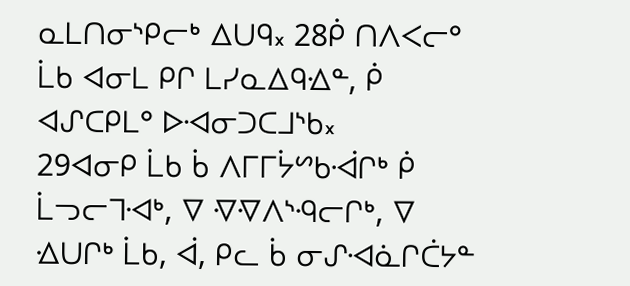ᓇᒪᑎᓂᔅᑭᓕᒃ ᐃᑌᑫ᙮ 28ᑮ ᑎᐱᐸᓕᐤ ᒫᑲ ᐊᓂᒪ ᑭᒋ ᒪᓯᓇᐃᑫᐎᓐ, ᑮ ᐊᔑᑕᑭᒪᐤ ᐅᐗᓂᑐᑕᒧᔅᑲ᙮
29ᐊᓂᑭ ᒫᑲ ᑳ ᐱᒥᒥᔮᔥᑲᐙᒋᒃ ᑮ ᒫᓓᓕᒣᐗᒃ, ᐁ ᐌᐌᐱᔅᑴᓕᒋᒃ, ᐁ ᐎᑌᒋᒃ ᒫᑲ, ᐋ, ᑭᓚ ᑳ ᓂᔑᐗᓈᒋᑖᔭᓐ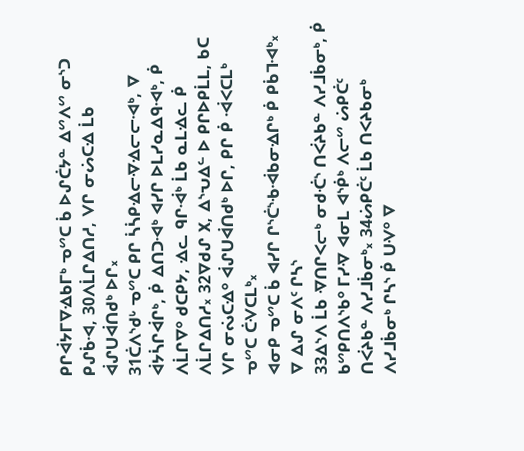ᑭᒋᐋᔭᒥᐁᐎᑲᒥᒃ ᓀᔥᑕ ᑳ ᐅᔑᑖᔭᓐ ᐃᔥᐱᔥ ᓂᔅᑐ ᑭᔑᑳᐗ, 30ᐱᒫᒋᐃᑎᓱ, ᐯᒋ ᓂᔖᑕᐎ ᒫᑲ ᐋᔑᑌᐋᑎᑯᒃ ᐅᒋ᙮
31ᑖᐱᔅᑯᒡ ᓀᔥᑕ ᑭᒋ ᓵᓵᑭᐎᓕᐌᐎᓕᓕᐗᒃ, ᐁ ᐋᔭᓵᒋᐋᒋᒃ, ᑮ ᐃᑎᑐᐗᒃ ᐊᓯᒋ ᐅᒪᓯᓇᐃᑫᐗᒃ, ᑮ ᐱᒫᒋᐁᐤ ᑯᑕᑭᔭ, ᐎᓚ ᑫᒋᐙᒃ ᒫᑲ ᓇᒪᐎᓚ ᑮ ᐱᒫᒋᐃᑎᓱ᙮ 32ᐁᑯᔑ ᙭, ᐃᔅᕃᐃᓪ ᐅ ᑭᒋᐅᑭᒫᒪ, ᑲᑕ ᐯᒋ ᓂᔔᑕᐎᐤ ᐋᔑᑌᐋᑎᑯᒃ ᐅᒋ, ᑭᒋ ᑮ ᐙᐸᑕᒪᒃ ᓀᔥᑕ ᑖᐺᑕᒪᒃ᙮
ᐊᓂᑭ ᓀᔥᑕ ᑳ ᐊᓯᒋ ᒋᔅᑖᔅᑾᐙᑲᓂᐎᒋᒃ ᑮ ᑭᑳᒣᐗᒃ᙮
ᐁ ᐃᔑ ᓂᐱᑦ ᒋᓴᔅ
33ᐃᔅᐱ ᒫᑲ ᐌᑎᒋᐸᓕᒃ ᓂᑯᑣᔅ ᑎᐹᔨᑲᓐ ᐱᓯᒧᑳᓂᒃ, ᑮ ᑲᔥᑭᑎᐱᔅᑲᐤ ᒥᓯᐌ ᐊᓂᒪ ᐊᔅᑮᒃ ᐱᓕᔥ ᔖᑭᑖᑦ ᑎᐹᔨᑲᓐ ᐱᓯᒧᑳᓂᒃ᙮ 34ᔖᑭᑖᑦ ᒫᑲ ᑎᐸᔨᑲᓂᒃ ᐱᓯᒧᑳᓂᒃ ᒋᓴᔅ ᑮ ᑌᐺᐤ ᐁ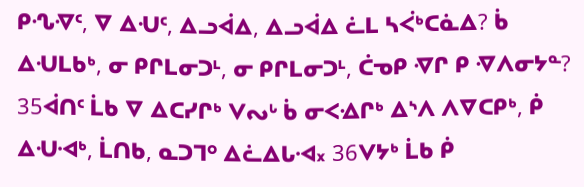ᑭᔗᐌᑦ, ᐁ ᐃᑗᑦ, ᐃᓗᐋᐃ, ᐃᓗᐋᐃ ᓛᒪ ᓴᐹᒃᑕᓈᐃ? ᑳ ᐃᑗᒪᑲᒃ, ᓂ ᑭᒋᒪᓂᑐᒻ, ᓂ ᑭᒋᒪᓂᑐᒻ, ᑖᓀᑭ ᐌᒋ ᑭ ᐌᐱᓂᔭᓐ?
35ᐋᑎᑦ ᒫᑲ ᐁ ᐃᑕᓯᒋᒃ ᐯᔓᒡ ᑳ ᓂᐸᐎᒋᒃ ᐃᔅᐱ ᐱᐁᑕᑭᒃ, ᑮ ᐃᑗᐗᒃ, ᒫᑎᑲ, ᓇᑐᒣᐤ ᐃᓛᐃᒐᐗ᙮ 36ᐯᔭᒃ ᒫᑲ ᑮ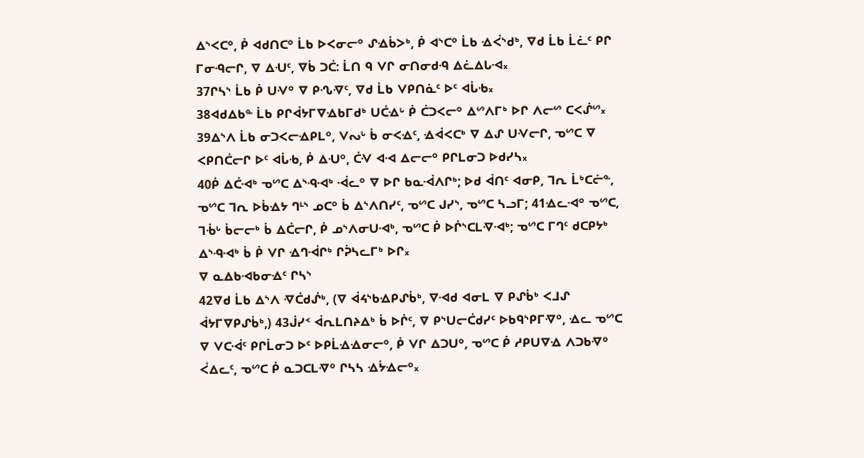ᐃᔅᐸᑕᐤ, ᑮ ᐊᑯᑎᑕᐤ ᒫᑲ ᐅᐸᓂᓕᐤ ᔑᐎᑳᐳᒃ, ᑮ ᐊᔅᑕᐤ ᒫᑲ ᐎᐹᔅᑯᒃ, ᐁᑯ ᒫᑲ ᒫᓛᑦ ᑭᒋ ᒥᓂᑴᓕᒋ, ᐁ ᐃᑗᑦ, ᐁᑳ ᑐᑖ: ᒫᑎ ᑫ ᐯᒋ ᓂᑎᓂᑯᑴ ᐃᓛᐃᒐᐗ᙮
37ᒋᓴᔅ ᒫᑲ ᑮ ᑌᐺᐤ ᐁ ᑭᔗᐌᑦ, ᐁᑯ ᒫᑲ ᐯᑭᑎᓈᑦ ᐅᑦ ᐊᒑᑾ᙮
38ᐊᑯᐃᑲᓐ ᒫᑲ ᑭᒋᐋᔭᒥᐁᐎᑲᒥᑯᒃ ᑌᑖᐎᒡ ᑮ ᑖᑐᐸᓕᐤ ᐃᔥᐱᒥᒃ ᐅᒋ ᐱᓕᔥ ᑕᐸᔒᔥ᙮ 39ᐃᔅᐱ ᒫᑲ ᓂᑐᐸᓕᐎᑭᒪᐤ, ᐯᔓᒡ ᑳ ᓂᐸᐎᑦ, ᐎᐋᐸᑕᒃ ᐁ ᐃᔑ ᑌᐺᓕᒋ, ᓀᔥᑕ ᐁ ᐸᑭᑎᑖᓕᒋ ᐅᑦ ᐊᒑᑾ, ᑮ ᐃᑗᐤ, ᑖᐺ ᐊᐗ ᐃᓕᓕᐤ ᑭᒋᒪᓂᑐ ᐅᑯᓯᓴ᙮
40ᑮ ᐃᑖᐗᒃ ᓀᔥᑕ ᐃᔅᑴᐗᒃ ᐙᓚᐤ ᐁ ᐅᒋ ᑲᓇᐙᐱᒋᒃ; ᐅᑯ ᐋᑎᑦ ᐊᓂᑭ, ᒣᕆ ᒫᒃᑕᓖᓐ, ᓀᔥᑕ ᒣᕆ ᐅᑳᐎᔭ ᒉᒻᔅ ᓄᑕᐤ ᑳ ᐃᔅᐱᑎᓯᑦ, ᓀᔥᑕ ᒍᓯᔅ, ᓀᔥᑕ ᓴᓗᒥ; 41ᐎᓚᐗᐤ ᓀᔥᑕ, ᒣᒀᒡ ᑳᓕᓕᒃ ᑳ ᐃᑖᓕᒋ, ᑮ ᓄᔅᐱᓂᑌᐗᒃ, ᓀᔥᑕ ᑮ ᐅᒌᔅᑕᒪᐌᐗᒃ; ᓀᔥᑕ ᒥᒉᑦ ᑯᑕᑭᔭᒃ ᐃᔅᑴᐗᒃ ᑳ ᑮ ᐯᒋ ᐎᒉᐙᒋᒃ ᒋᕉᓴᓚᒥᒃ ᐅᒋ᙮
ᐁ ᓇᐃᑲᐗᑲᓂᐎᑦ ᒋᓴᔅ
42ᐁᑯ ᒫᑲ ᐃᔅᐱ ᐌᑖᑯᔒᒃ, (ᐁ ᐋᔦᔅᑲᐎᑭᔑᑳᒃ, ᐁᐗᑯ ᐊᓂᒪ ᐁ ᑭᔑᑳᒃ ᐸᒧᔑ ᐋᔭᒥᐁᑭᔑᑳᒃ,) 43ᒎᓯᑉ ᐋᕆᒪᑎᔨᐃᒃ ᑳ ᐅᒌᑦ, ᐁ ᑭᔅᑌᓕᑖᑯᓯᑦ ᐅᑲᑫᔅᑭᒥᐌᐤ, ᐎᓚ ᓀᔥᑕ ᐁ ᐯᑕᐙᑦ ᑭᒋᒫᓂᑐ ᐅᑦ ᐅᑭᒫᐎᐎᓂᓕᐤ, ᑮ ᐯᒋ ᐃᑐᑌᐤ, ᓀᔥᑕ ᑮ ᓱᑭᑌᐁᐎ ᐱᑐᑲᐌᐤ ᐹᐃᓚᑦ, ᓀᔥᑕ ᑮ ᓇᑐᑕᒪᐌᐤ ᒋᓴᓴ ᐎᔮᐎᓕᐤ᙮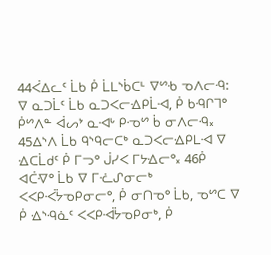44ᐹᐃᓚᑦ ᒫᑲ ᑮ ᒫᒪᔅᑳᑕᒻ ᐁᔥᑾ ᓀᐱᓕᑴ: ᐁ ᓇᑐᒫᑦ ᒫᑲ ᓇᑐᐸᓕᐎᑭᒫᐗ, ᑮ ᑲᑴᒋᒣᐤ ᑮᔥᐱᓐ ᐋᔕᔾ ᓇᐗᒡ ᑭᓉᔥ ᑳ ᓂᐱᓕᑴ᙮ 45ᐃᔅᐱ ᒫᑲ ᑫᔅᑫᓕᑕᒃ ᓇᑐᐸᓕᐎᑭᒪᐗ ᐁ ᐎᑕᒫᑯᑦ ᑮ ᒥᓓᐤ ᒎᓯᐸ ᒥᔭᐎᓕᐤ᙮ 46ᑮ ᐊᑖᐌᐤ ᒫᑲ ᐁ ᒥᓨᔑᓂᓕᒃ ᐸᐸᑭᑆᔮᓀᑭᓂᓕᐤ, ᑮ ᓂᑎᓀᐤ ᒫᑲ, ᓀᔥᑕ ᐁ ᑮ ᐎᔅᑴᓈᑦ ᐸᐸᑭᐙᔮᓀᑭᓂᒃ, ᑮ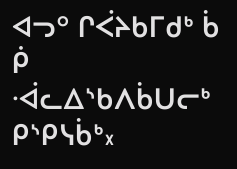ᐊᓓᐤ ᒋᐹᔨᑲᒥᑯᒃ ᑳ ᑮ ᐙᓚᐃᔅᑲᐱᑳᑌᓕᒃ ᑭᔅᑭᓭᑳᒃ᙮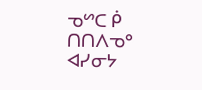ᓀᔥᑕ ᑮ ᑎᑎᐱᓀᐤ ᐊᓯᓂᔭ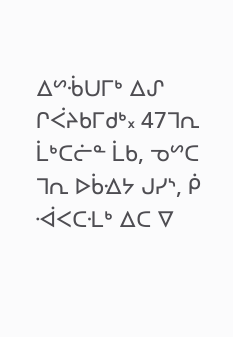ᐃᔥᒀᑌᒥᒃ ᐃᔑ ᒋᐹᔨᑲᒥᑯᒃ᙮ 47ᒣᕆ ᒫᒃᑕᓖᓐ ᒫᑲ, ᓀᔥᑕ ᒣᕆ ᐅᑳᐎᔭ ᒍᓯᔅ, ᑮ ᐙᐸᑕᒶᒃ ᐃᑕ ᐁ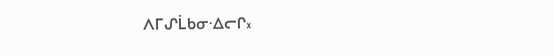ᐱᒥᔑᒫᑲᓂᐎᓕᒋ᙮